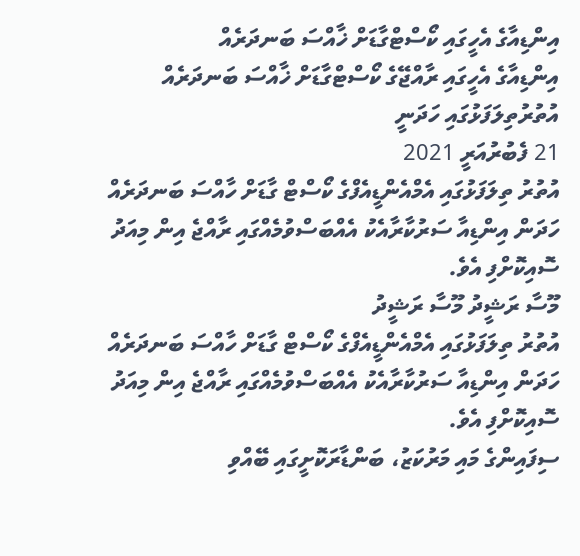އިންޑިއާގެ އެހީގައި ކޯސްޓްގާޑަށް ޚާއްސަ ބަނދަރެއް
އިންޑިއާގެ އެހީގައި ރާއްޖޭގެ ކޯސްޓްގާޑަށް ޚާއްސަ ބަނދަރެއް އުތުރުތިލަފަޅުގައި ހަދަނީ
21 ފެބުރުއަރީ 2021
އުތުރު ތިލަފަޅުގައި އެމްއެންޑީއެފްގެ ކޯސްޓް ގާޑަށް ހާއްސަ ބަނދަރެއް ހަދަން އިންޑިއާ ސަރުކާރާއެކު އެއްބަސްވުމެއްގައި ރާއްޖެ އިން މިއަދު ސޮއިކޮށްފި އެވެ.
މޫސާ ރަޝީދު މޫސާ ރަޝީދު
އުތުރު ތިލަފަޅުގައި އެމްއެންޑީއެފްގެ ކޯސްޓް ގާޑަށް ހާއްސަ ބަނދަރެއް ހަދަން އިންޑިއާ ސަރުކާރާއެކު އެއްބަސްވުމެއްގައި ރާއްޖެ އިން މިއަދު ސޮއިކޮށްފި އެވެ.
ސިފައިންގެ މައި މަރުކަޒު، ބަންޑާރަކޮށީގައި ބޭއްވި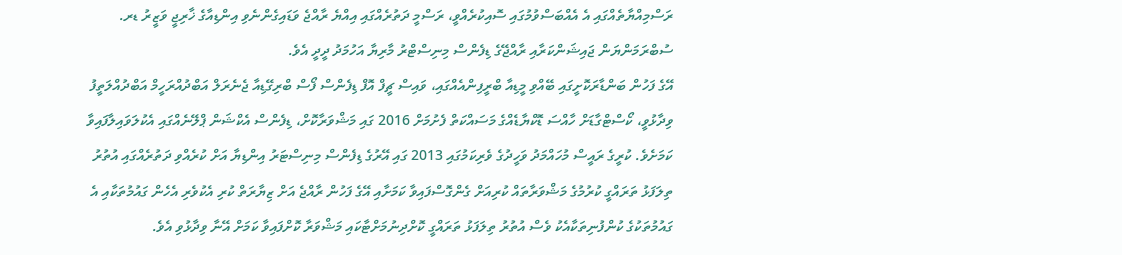ރަސްމިއްޔާތެއްގައި އެ އެއްބަސްވުމުގައި ސޮއިކުރެއްވީ، ރަސްމީ ދަތުރެއްގައި އިއްޔެ ރާއްޖެ ވަޑައިގެންނެވި އިންޑިއާގެ ޚާރިޖީ ވަޒީރު ޑރ. ސުބްރަމަންޔަން ޖައިޝަންކަރާއި ރާއްޖޭގެ ޑިފެންސް މިނިސްޓްރު މާރިޔާ އަހުމަދު ދީދީ އެވެ.
އޭގެ ފަހުން ބަންޑާރަކޮށީގައި ބޭއްވި މީޑިއާ ބްރީފިންއެއްގައި، ވައިސް ޗީފް އޮފް ޑިފެންސް ފޯސް ބްރިގޭޑިއާ ޖެނެރަލް އަބްދުއްރަހީމް އަބްދުއްލަތީފު ވިދާޅުވީ، ކޯސްޓްގާޑަށް ހާއްސަ ޑޮކްޔާޑެއްގެ މަސައްކަތް ފެށުމަށް 2016 ގައި މަޝްވަރާކޮށް، ޑިފެންސް އެކްޝަން ޕްލޭނެއްގައި އެކުލަވައިލާފައިވާ ކަމަށެވެ. ކުރީގެ ރައީސް މުހައްމަދު ވަހީދުގެ ވެރިކަމުގައި 2013 ގައި އޭރުގެ ޑިފެންސް މިނިސްޓަރު އިންޑިޔާ އަށް ކުރެއްވި ދަތުރެއްގައި އުތުރު ތިލަފަޅު ތަރައްގީ ކުރުމުގެ މަޝްވަރާތައް ކުރިއަށް ގެންގޮސްފައިވާ ކަމަށާއި އޭގެ ފަހުން ރާއްޖެ އަށް ޒިޔާރަތް ކުރި އެކުވެރި އެހެން ގައުމުތަކާއި އެ ގައުމުތަކުގެ ކުންފުނިތަކާއެކު ވެސް އުތުރު ތިލަފަޅު ތަރައްގީ ކޮށްދިނުމަށްޓާކައި މަޝްވަރާ ކޮށްފައިވާ ކަމަށް އޭނާ ވިދާޅުވި އެވެ.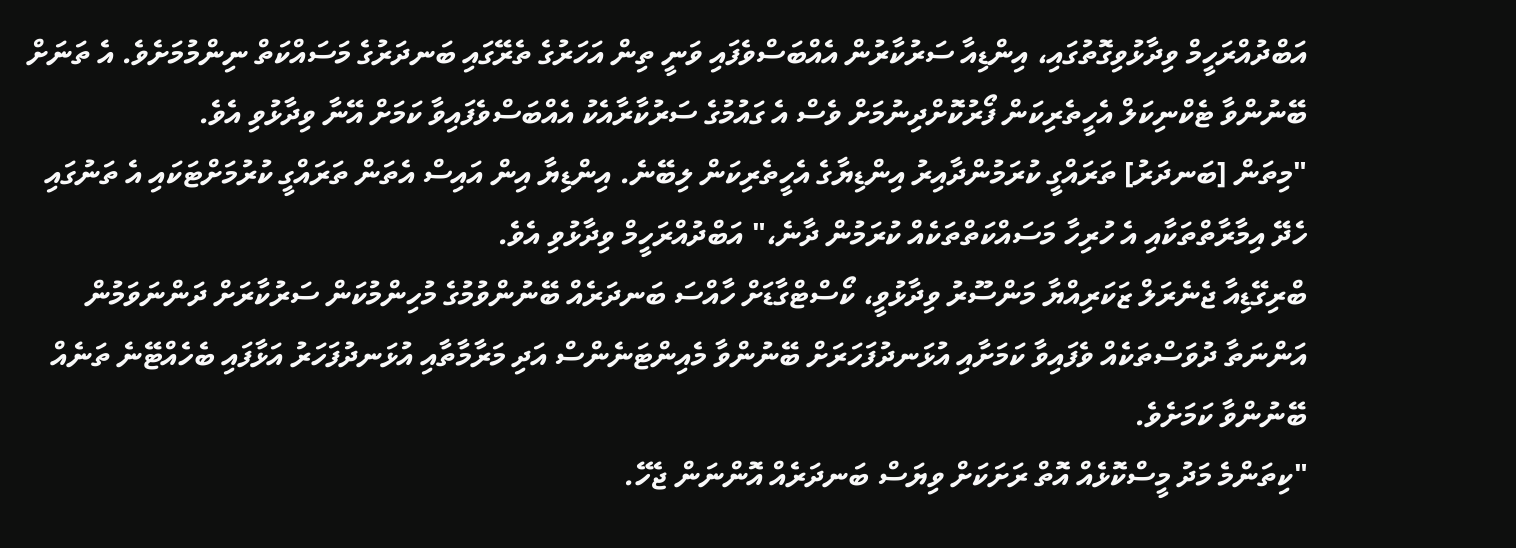އަބްދުއްރަހީމް ވިދާޅުވިގޮތުގައި، އިންޑިއާ ސަރުކާރުން އެއްބަސްވެފައި ވަނީ ތިން އަހަރުގެ ތެރޭގައި ބަނދަރުގެ މަސައްކަތް ނިންމުމަށެވެ. އެ ތަނަށް ބޭނުންވާ ޓެކްނިކަލް އެހީތެރިކަން ފޯރުކޮށްދިނުމަށް ވެސް އެ ގައުމުގެ ސަރުކާރާއެކު އެއްބަސްވެފައިވާ ކަމަށް އޭނާ ވިދާޅުވި އެވެ.
"މިތަން [ބަނދަރު] ތަރައްގީ ކުރަމުންދާއިރު އިންޑިޔާގެ އެހީތެރިކަން ލިބޭނެ. އިންޑިޔާ އިން އައިސް އެތަން ތަރައްގީ ކުރުމަށްޓަކައި އެ ތަނުގައި ހެދޭ އިމާރާތްތަކާއި އެ ހުރިހާ މަސައްކަތްތަކެއް ކުރަމުން ދާނެ،" އަބްދުއްރަހީމް ވިދާޅުވި އެވެ.
ބްރިގޭޑިއާ ޖެނެރަލް ޒަކަރިއްޔާ މަންސޫރު ވިދާޅުވީ، ކޯސްޓްގާޑަށް ހާއްސަ ބަނދަރެއް ބޭނުންވުމުގެ މުހިންމުކަން ސަރުކާރަށް ދަންނަވަމުން އަންނަތާ ދުވަސްތަކެއް ވެފައިވާ ކަމަށާއި އުޅަނދުފަހަރަށް ބޭނުންވާ މެއިންޓަނެންސް އަދި މަރާމާތާއި އުޅަނދުފަހަރު އަޅާފައި ބެހެއްޓޭނެ ތަނެއް ބޭނުންވާ ކަމަށެވެ.
"ކިތަންމެ މަދު މީސްކޮޅެއް އޮތް ރަށަކަށް ވިޔަސް ބަނދަރެއް އޮންނަން ޖެހޭ.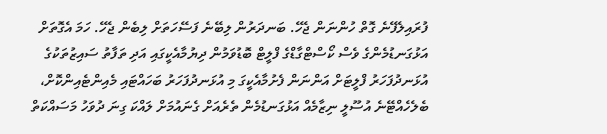ފުރައިލެފޭނެ ގޮތް ހުންނަން ޖެހޭ. ބަނދަރުން ލިބޭނެ ފަސޭހަތަށް ލިބެން ޖެހޭ. ހަމަ އެގޮތަށް އަޅުގަނޑުމެންގެ ވެސް ކޯސްޓްގާޑްގެ ފްލީޓް ބޮޑުވަމުން ދިޔުމާއެކީގައި އަދި ތަފާތު ސައިޒުތަކުގެ އުޅަނދުފަހަރު ފްލީޓަށް އަންނަން ފެށުމާއެކީގަ މި އުޅަނދުފަހަރު ބަހައްޓައި މެއިންޓެއިންކޮށް، ބެލެހެއްޓޭނެ އުސޫލީ ނިޒާމެއް އަޅުގަނޑުމެން ތެރެއަށް ގެނައުމަށް ލައްކަ ގިނަ ދުވަހު މަސައްކަތް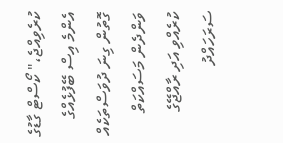ކުރެވިއްޖެ،" ކޯސްޓް ގާޑުގެ އެންމެ އިސް ބޭފުޅެއްގެ ގޮތުން ގިނަ ދުވަސްތަކެއް ވަންދެން މަސައްކަތް ކުރެއްވި އަދި ރާއްޖޭގެ ސަރަހައްދު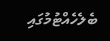ބެލެހެއްޓުމުގައި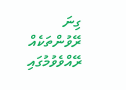ގިނަ ރޭވުންތަކެއް ރޭއްވެވުމުގައި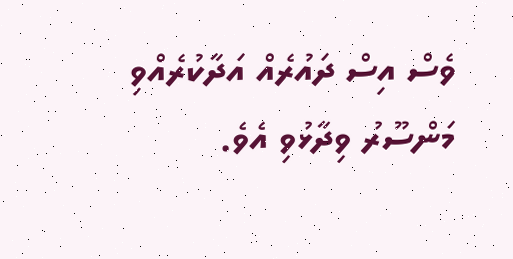ވެސް އިސް ދައުރެއް އަދާކުރެއްވި މަންސޫރު ވިދާޅުވި އެވެ.